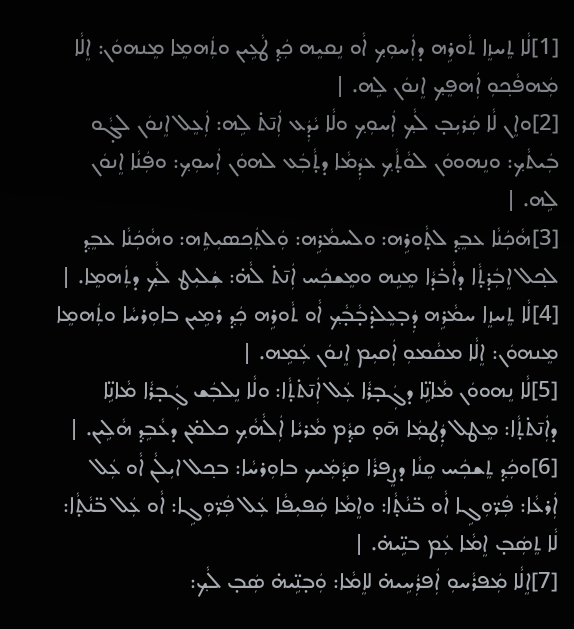[1]ܠܵܐ ܬܸܚܙܸܐ ܬܵܘܪܹܗ ܕܐܲܚܘܼܟ݂ ܐܵܘ ܢܸܩܝܸܗ ܟܲܕ݂ ܛܵܥܹܝܢ ܘܬܲܗܡܸܐ ܡܸܢܗܘܿܢ: ܐܸܠܵܐ ܡܲܗܦܵܟ݂ܘܼ ܐܲܗܦܸܟ݂ ܐܸܢܘܿܢ ܠܹܗ. |
[2]ܘܐܸܢ ܠܵܐ ܩܲܪܝܼܒ̣ ܠܵܟ݂ ܐܲܚܘܼܟ݂ ܘܠܵܐ ܝܵܕܲܥ ܐܲܢ̄ܬ̇ ܠܹܗ: ܐܲܥܸܠ ܐܸܢܘܿܢ ܠܓ̣ܵܘ ܒܲܝܬܵܟ݂: ܘܢܸܗܘܘܿܢ ܠܘܵܬ̣ܵܟ݂ ܥܕܲܡܵܐ ܕܬ̣ܵܒܲܥ ܠܗܘܿܢ ܐܲܚܘܼܟ݂: ܘܦܲܢܵܐ ܐܸܢܘܿܢ ܠܹܗ. |
[3]ܗܵܟܲܢܵܐ ܥܒܸܕ݂ ܠܬ̣ܵܘܪܹܗ: ܘܠܚܡܵܪܹܗ: ܘܲܠܬܲܟ݂ܣܝܼܬܹܗ: ܘܗܵܟܲܢܵܐ ܥܒܸܕ݂ ܠܟ݂ܠ ܐܸܒܲܕ̇ܬ̣ܵܐ ܕܐܵܒ̇ܕܵܐ ܡܸܢܹܗ ܘܡܸܫܟܲܚ ܐܲܢ̄ܬ̇ ܠܵܗ̇: ܫܲܠܝܼܛ ܠܵܟ݂ ܕܬܲܗܡܸܐ. |
[4]ܠܵܐ ܬܸܚܙܸܐ ܚܡܵܪܹܗ ܕܲܒ̣ܥܸܠܕ̇ܒ̣ܵܒ̣ܵܟ݂ ܐܵܘ ܬܵܘܪܹܗ ܟܲܕ݂ ܪܡܹܝܢ ܒܐܘܼܪܚܵܐ ܘܬܲܗܡܸܐ ܡܸܢܗܘܿܢ: ܐܸܠܵܐ ܡܩܵܡܘܼ ܐܲܩܝܼܡ ܐܸܢܘܿܢ ܥܲܡܹܗ. |
[5]ܠܵܐ ܢܸܗܘܘܿܢ ܡܵܐܢܹ̈ܐ ܕܓܲܒ̣ܪܵܐ ܥܲܠ ܐܲܢ̄ܬ̇ܬ̣ܵܐ: ܘܠܵܐ ܢܸܠܒܲܫ ܓܲܒ̣ܪܵܐ ܡܵܐܢܹ̈ܐ ܕܐܲܢ̄ܬ̇ܬ̣ܵܐ: ܡܸܛܠ ܕܲܛܡܲܐ ܗ̄ܘ̣ ܩܕ݂ܵܡ ܡܵܪܝܵܐ ܐܲܠܵܗܵܟ݂ ܟܠܡ̇ܢ ܕܥܵܒܹܕ݂ ܗܵܠܹܝܢ. |
[6]ܘܟܲܕ݂ ܬܸܫܟܲܚ ܩܸܢܵܐ ܕܨܸܦܪܵܐ ܩܕ݂ܵܡܲܝܟ ܒܐܘܼܪܚܵܐ: ܒܟ݂ܠ ܐܝܼܠܵܢ ܐܵܘ ܥܲܠ ܐܲܪܥܵܐ: ܦܲܪ̈ܘܼܓܹܐ ܐܵܘ ܒ̈ܢܵܬ̣ܵܐ: ܘܐܸܡܵܐ ܩܲܦܝܼܦܵܐ ܥܲܠ ܦܲܪ̈ܘܼܓܹܐ: ܐܵܘ ܥܲܠ ܒ̈ܢܵܬ̣ܵܐ: ܠܵܐ ܬܸܣܲܒ̣ ܐܸܡܵܐ ܥܲܡ ܒܢܹ̈ܝܗ̇. |
[7]ܐܸܠܵܐ ܡܲܦܪܵܚܘܼ ܐܲܦܪܲܚܹܝܗ̇ ܠܐܸܡܵܐ: ܘܲܒ̣ܢܹ̈ܝܗ̇ ܣܲܒ̣ ܠܵܟ݂: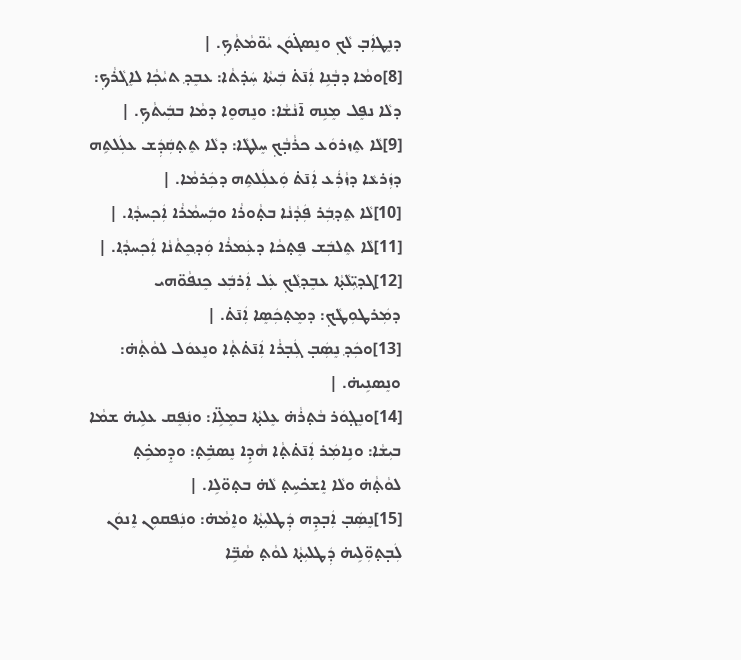ܕܢܸܛܐܲܒ̣ ܠܵܟ݂ ܘܢܸܣܓ̇ܘܿܢ ܝܵܘ̈ܡܵܬ̣ܵܟ݂. |
[8]ܘܡܵܐ ܕܒ̣ܵܢܹܐ ܐܲܢ̄ܬ̇ ܒܲܝܬܵܐ ܚܲܕ̇ܬܵܐ: ܥܒܸܕ݂ ܬܝܵܟ݂ܵܐ ܠܐܸܓܵܪܵܟ݂: ܕܠܵܐ ܢܦܸܠ ܡܸܢܹܗ ܐ̄ܢܵܫܵܐ: ܘܢܸܗܘܸܐ ܕܡܵܐ ܒܒܲܝܬܵܟ݂. |
[9]ܠܵܐ ܬܸܙܪܘܿܥ ܟܪܵܒ̣ܵܟ݂ ܚܸܠܛܵܐ: ܕܠܵܐ ܬܸܬ̣ܩܲܕܲܫ ܥܠܲܠܬܹܗ ܕܙܲܪܥܵܐ ܕܙܵܪܲܥ ܐܲܢ̄ܬ̇ ܘܲܥܠܲܠܬܹܗ ܕܟܲܪܡܵܐ. |
[10]ܠܵܐ ܬܸܕ݂ܒܲܪ ܦܲܕܵܢܵܐ ܒܬ̣ܵܘܪܵܐ ܘܒܲܚܡܵܪܵܐ ܐܲܟ݂ܚܕ݂ܵܐ. |
[11]ܠܵܐ ܬܸܠܒܲܫ ܦܸܬ̣ܟܵܐ ܕܥܲܡܪܵܐ ܘܲܕ݂ܟܸܬܵܢܵܐ ܐܲܟ݂ܚܕ݂ܵܐ. |
[12]ܓܕ݂ܝܼ̈ܠܵܬ̣ܵܐ ܥܒܸܕ݂ܠܵܟ݂ ܥܲܠ ܐܲܪܒܲܥ ܟܸܢܦܵܘ̈ܗܝ ܕܡܲܪܛܘܼܛܵܟ݂: ܕܡܸܬ̣ܟܲܣܸܐ ܐܲܢ̄ܬ̇. |
[13]ܘܟܲܕ݂ ܢܸܣܲܒ̣ ܓܲܒ̣ܪܵܐ ܐܲܢ̄ܬ̇ܬ̣ܵܐ ܘܢܸܥܘܿܠ ܠܘܵܬ̣ܵܗ̇: ܘܢܸܣܢܹܝܗ̇. |
[14]ܘܢܸܓ̣ܘܿܪ ܒܵܬ̣ܪܵܗ̇ ܥܸܠܬ̣ܵܐ ܒܡܸܠܹ̈ܐ: ܘܢܲܦܸܩ ܥܠܹܝܗ̇ ܫܡܵܐ ܒܝܼܫܵܐ: ܘܢܹܐܡܲܪ ܐܲܢ̄ܬ̇ܬ̣ܵܐ ܗܵܕܹܐ ܢܸܣܒܹ̇ܬ̣: ܘܕܸܡܟܹ̇ܬ̣ ܠܘܵܬ̣ܵܗ̇ ܘܠܵܐ ܐܸܫܟ̇ܚܹܬ̣ ܠܵܗ̇ ܒܬ̣ܘ̈ܠܹܐ. |
[15]ܢܸܣܲܒ̣ ܐܲܒ̣ܕܹܗ ܕܲܛܠܝܼܬ̣ܵܐ ܘܐܸܡܵܗ̇: ܘܢܲܦܩܘܼܢ ܐܸܢܘܿܢ ܠܲܒ̣ܬ̣ܘܼ̈ܠܹܝܗ̇ ܕܲܛܠܝܼܬ̣ܵܐ ܠܘܵܬ̣ ܣܵܒܹ̈ܐ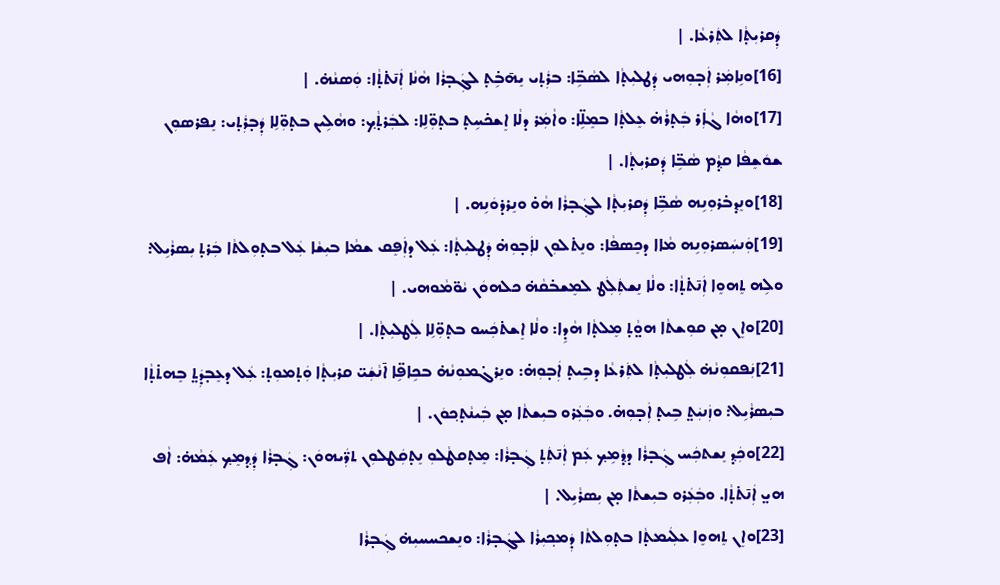ܕܲܩܪܝܼܬ̣ܵܐ ܠܬܲܪܥܵܐ. |
[16]ܘܢܹܐܡܲܪ ܐܲܒ̣ܘܼܗܝ ܕܲܛܠܝܼܬ̣ܵܐ ܠܣܵܒܹ̈ܐ: ܒܪܲܬ̣ܝ ܝܸܗ̄ܒܹ̇ܬ̣ ܠܓܲܒ̣ܪܵܐ ܗܵܢܵܐ ܐܲܢ̄ܬ̇ܬ̣ܵܐ: ܘܲܣܢܵܗ̇. |
[17]ܘܗܵܐ ܓܵܐܲܪ ܒܲܬ̣ܪܵܗ̇ ܥܸܠܬ̣ܵܐ ܒܡܸܠܹ̈ܐ: ܘܐܵܡܲܪ ܕܠܵܐ ܐܸܫܟ̇ܚܹܬ̣ ܒܬ̣ܘܼ̈ܠܹܐ: ܠܒܲܪܬ̣ܵܟ݂: ܘܗܵܠܹܝܢ ܒܬ̣ܘܼ̈ܠܹܐ ܕܲܒ̣ܪܲܬ̣ܝ: ܢܸܦܪܣܘܼܢ ܫܘܿܫܸܦܵܐ ܩܕ݂ܵܡ ܣܵܒܹ̈ܐ ܕܲܩܪܝܼܬ̣ܵܐ. |
[18]ܘܢܸܕ݂ܒ̇ܪܘܼܢܹܗ ܣܵܒܹ̈ܐ ܕܲܩܪܝܼܬ̣ܵܐ ܠܓܲܒ̣ܪܵܐ ܗܵܘ̇ ܘܢܸܪܕ̇ܘܿܢܹܗ. |
[19]ܘܲܢܚܲܣܪܘܼܢܹܗ ܡܵܐܐ ܕܟܸܣܦܵܐ: ܘܢܸܬ̇ܠܘܼܢ ܠܐܲܒ̣ܘܼܗ̇ ܕܲܛܠܝܼܬ̣ܵܐ: ܥܲܠ ܕܐܲܦܸܩ ܫܡܵܐ ܒܝܼܫܵܐ ܥܲܠ ܒܬ̣ܘܼܠܬܵܐ ܒܲܪܬ̣ ܝܼܣܪܵܝܹܠ: ܘܠܹܗ ܬܸܗܘܸܐ ܐܲܢ̄ܬ̇ܬ̣ܵܐ: ܘܠܵܐ ܢܸܫܬܲܠܲܛ ܠܡܸܫܒ̇ܩܵܗ̇ ܟܠܗܘܿܢ ܝܵܘ̈ܡܵܘܗܝ. |
[20]ܘܐܸܢ ܡ̣ܢ ܩܘܼܫܬܵܐ ܗܘ̤ܵܬ̣ ܡܸܠܬ̣ܵܐ ܗܵܕܹܐ: ܘܠܵܐ ܐܸܫܬ̇ܟܲܚܘ ܒܬ̣ܘܼ̈ܠܹܐ ܠܲܛܠܝܼܬ̣ܵܐ. |
[21]ܢܲܦܩܘܼܢܵܗ̇ ܠܲܛܠܝܼܬ̣ܵܐ ܠܬܲܪܥܵܐ ܕܒܹܝܬ̣ ܐܲܒ̣ܘܼܗ̇: ܘܢܸܪܓ̇ܡܘܼܢܵܗ̇ ܒܟܹܐܦܹ̈ܐ ܐ̄ܢܵܫܲܝ̈ ܩܪܝܼܬ̣ܵܐ ܘܲܬ̣ܡܘܼܬ̣: ܥܲܠ ܕܥܸܒ̣ܕܲܬ̤ ܒܸܗܬ̇ܬ̣ܵܐ ܒܝܼܣܪܵܝܹܠ: ܘܙܲܢܝܲܬ̤ ܒܹܝܬ̣ ܐܲܒ̣ܘܼܗ̇. ܘܒܲܥܲܪܘ ܒܝܼܫܬܵܐ ܡ̣ܢ ܒܲܝܢܵܬ̣ܟ݂ܘܿܢ. |
[22]ܘܟܲܕ݂ ܢܸܫܬܟܲܚ ܓܲܒ̣ܪܵܐ ܕܕ݂ܵܡܹܟ݂ ܥܲܡ ܐܲܢ̄ܬܲܬ̣ ܓܲܒ̣ܪܵܐ: ܡܸܬ̣ܩܛܵܠܘܼ ܢܸܬ̣ܩܲܛܠܘܼܢ ܬܪ̈ܲܝܗܘܿܢ: ܓܲܒ̣ܪܵܐ ܕܲܕ݂ܡܸܟ݂ ܥܲܡܵܗ̇: ܐܵܦ ܗܝ̤ ܐܲܢ̄ܬ̇ܬ̣ܵܐ. ܘܒܲܥܲܪܘ ܒܝܼܫܬܵܐ ܡ̣ܢ ܝܼܣܪܵܝܹܠ. |
[23]ܘܐܸܢ ܬܸܗܘܸܐ ܥܠܲܝܡܬ̣ܵܐ ܒܬ̣ܘܼܠܬܵܐ ܕܲܡܟ݂ܝܼܪܵܐ ܠܓܲܒ̣ܪܵܐ: ܘܢܸܫܟܚܚܝܼܗ̇ ܓܲܒ̣ܪܵܐ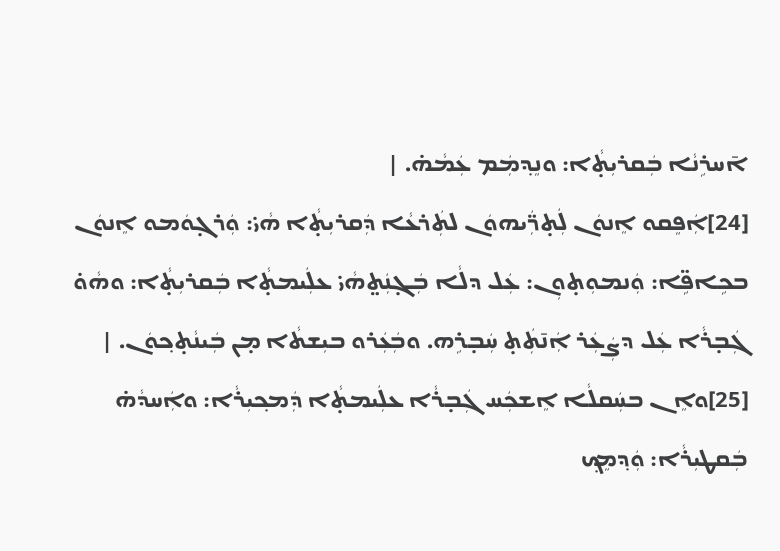ܐ̄ܚܪܹܢܵܐ ܒܲܩܪܝܼܬ̣ܵܐ: ܘܢܸܕ݂ܡܲܡ ܥܲܡܵܗ̇. |
[24]ܐܲܦܸܩܘ ܐܸܢܘܿܢ ܠܲܬ̣ܪ̈ܲܝܗܘܿܢ ܠܬܲܪܥܵܐ ܕܲܩܪܝܼܬ̣ܵܐ ܗܵܝ̇: ܘܲܪܓ̣ܘܿܡܘ ܐܸܢܘܿܢ ܒܟܹܐܦܹ̈ܐ: ܘܲܢܡܘܼܬ̣ܘܼܢ: ܥܲܠ ܕܠܵܐ ܒܲܓ̣ܢܲܬ̤ܗܵܝ̇ ܥܠܲܝܡܬ̣ܵܐ ܒܲܩܪܝܼܬ̣ܵܐ: ܘܗܵܘ̇ ܓܲܒ̣ܪܵܐ ܥܲܠ ܕܨܲܥܲܪ ܐܲܢ̄ܬܲܬ̣ ܚܲܒ̣ܪܹܗ. ܘܒܲܥܲܪܘ ܒܝܼܫܬܵܐ ܡ̣ܢ ܒܲܝܢܵܬ̣ܟ݂ܘܿܢ. |
[25]ܘܐܸܢ ܒܚܲܩܠܵܐ ܐܸܫܟܲܚ ܓܲܒ̣ܪܵܐ ܥܠܲܝܡܬ̣ܵܐ ܕܲܡܟ݂ܝܼܪܵܐ: ܘܐܲܚܕܵܗ̇ ܒܲܩܛܝܼܪܵܐ: ܘܲܕ݂ܡܸܟ݂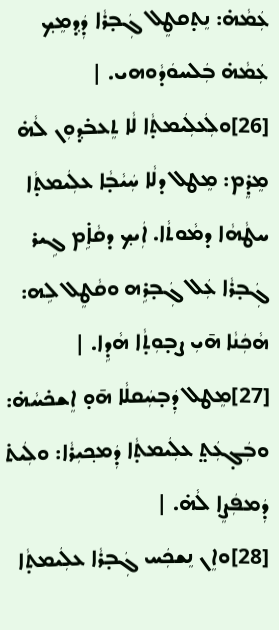ܥܲܡܵܗ̇: ܢܸܬ̣ܩܛܸܠ ܓܲܒ̣ܪܵܐ ܕܲܕ݂ܡܸܟ݂ ܥܲܡܵܗ̇ ܒܲܠܚܘܿܕܵܘܗܝ. |
[26]ܘܠܲܥܠܲܝܡܬ̣ܵܐ ܠܵܐ ܬܸܥܒ̇ܕ݂ܘܼܢ ܠܵܗ̇ ܡܸܕܸ̇ܡ: ܡܸܛܠ ܕܠܵܐ ܚܲܝܵܒ̣ܵܐ ܥܠܲܝܡܬ̣ܵܐ ܚܛܵܗܵܐ ܕܡܵܘܬܵܐ. ܐܲܝܟ݂ ܕܩܵܐܹ̇ܡ ܓܹܝܪ ܓܲܒ̣ܪܵܐ ܥܲܠ ܓܲܒ̣ܪܹܗ ܘܩܵܛܸܠ ܠܹܗ: ܗܵܟܲܢܵܐ ܗ̄ܝܼ ܨܒ̣ܘܼܬ̣ܵܐ ܗܵܕܹܐ. |
[27]ܡܸܛܠ ܕܲܒ̣ܚܲܩܠܵܐ ܗ̄ܘ̣ ܐܸܫܟ̇ܚܵܗ̇: ܘܒܲܓ̣ܥܲܬ̤ ܥܠܲܝܡܬ̣ܵܐ ܕܲܡܟ݂ܝܼܪܵܐ: ܘܠܲܝܬ̇ ܕܲܡܦܲܨܸܐ ܠܵܗ̇. |
[28]ܘܐܸܢ ܢܸܫܟܲܚ ܓܲܒ̣ܪܵܐ ܥܠܲܝܡܬ̣ܵܐ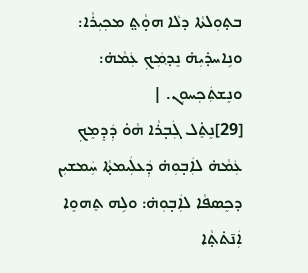ܒܬ̣ܘܼܠܬܵܐ ܕܠܵܐ ܗܘ̣ܵܬ̤ ܡܟ݂ܝܼܪܵܐ: ܘܢܹܐܚܕ̇ܝܼܗ̇ ܢܸܕ݂ܡܲܟ݂ ܥܲܡܵܗ̇: ܘܢܸܫܬܲܟ݂ܚܘܼܢ. |
[29]ܢܸܬܸ̇ܠ ܓܲܒ̣ܪܵܐ ܗܵܘ̇ ܕܲܕܸܡܸܟ݂ ܥܲܡܵܗ̇ ܠܐܲܒ̣ܘܼܗ̇ ܕܲܥܠܲܝܡܬ̣ܵܐ ܚܲܡܫܝܼܢ ܕܟܸܣܦܵܐ ܠܐܲܒ̣ܘܼܗ̇: ܘܠܹܗ ܬܸܗܘܸܐ ܐܲܢ̄ܬ̇ܬ̣ܵܐ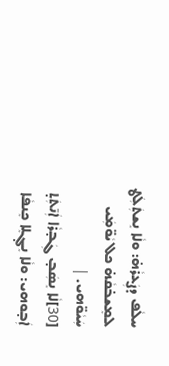ܚܠܵܦ ܕܨܲܥܪܵܗ̇: ܘܠܵܐ ܢܸܫܬܲܠܲܛ ܠܡܸܫܒ̇ܩܵܗ̇ ܟܠ ܝܵܘ̈ܡܲܝ ܚܲܝܵܘ̈ܗܝ. |
[30]ܠܵܐ ܢܸܣܲܒ̣ ܓܲܒ̣ܪܵܐ ܐܲܢ̄ܬܲܬ̣ ܐܲܒ̣ܘܗܝ: ܘܠܵܐ ܢܸܓ̣ܠܸܐ ܟܸܢܦܵܐ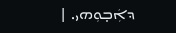ܕܐܲܒ̣ܘܼܗܝ. |